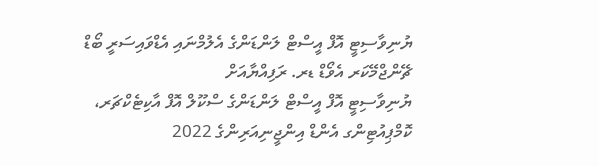ޔުނިވާސިޓީ އޮފް އީސްޓް ލަންޑަންގެ އެލުމްނައި އެޑްވައިސަރީ ބޯޑް ޗޭންޖްމޭކަރ އެވޯޑް ޑރ. ރަފިއްޔާއަށް
ޔުނިވާސިޓީ އޮފް އީސްޓް ލަންޑަންގެ ސްކޫލް އޮފް އާކިޓެކްޗަރ، ކޮމްޕިއުޓިންގ އެންޑް އިންޖީނިއަރިންގެ 2022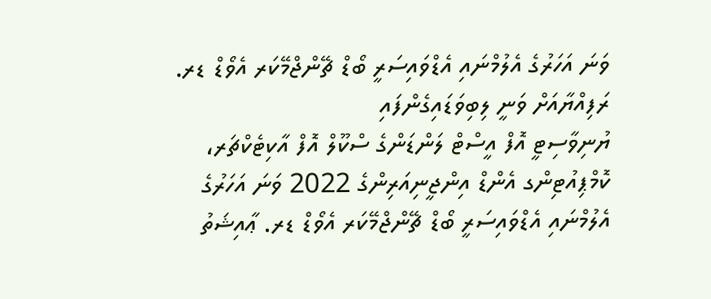ވަނަ އަހަރުގެ އެލުމްނައި އެޑްވައިސަރީ ބޯޑް ޗޭންޖްމޭކަރ އެވޯޑް ޑރ. ރަފިއްޔާއަށް ވަނީ ލިބިވަޑައިގެންފައި
ޔުނިވާސިޓީ އޮފް އީސްޓް ލަންޑަންގެ ސްކޫލް އޮފް އާކިޓެކްޗަރ، ކޮމްޕިއުޓިންގ އެންޑް އިންޖީނިއަރިންގެ 2022 ވަނަ އަހަރުގެ އެލުމްނައި އެޑްވައިސަރީ ބޯޑް ޗޭންޖްމޭކަރ އެވޯޑް ޑރ. ޢާއިޝަތު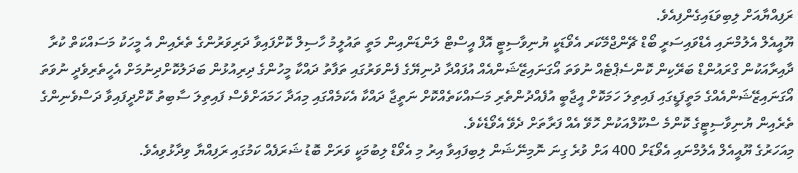ރަފިއްޔާއަށް ލިބިވަޑައިގެންފިއެވެ.
ޔޫއީއެލް އެލުމްނައި އެޑްވައިސަރީ ބޯޑް ޗޭންޖްމޭކަރ އެވޯޑަކީ ޔުނިވާސިޓީ އޮފް އީސްޓް ލަންޑަންއިން މަތީ ތައުލީމު ހާސިލް ކޮށްފައިވާ ދަރިވަރުންގެ ތެރެއިން އެ މީހަކު މަސައްކަތް ކުރާ ދާއިރާއަކުން ގްރައުންޑް ބަރޭކިން ކޮންސެޕްޓެއް ނުވަތަ އޯގަނައިޒޭޝަންއެއް އުފައްދާ ދުނިޔޭގެ ފެންވަރުގައި ތަފާތު ދައްކާ މީހުންގެ ދިރިއުޅުން ބަދަލުކޮށްދިނުމަށް އެހީތެރިވެދީ ނުވަތަ އޯގަނައިޒޭޝަންއެއްގެ މަތީފަޑީގައި ފައިތިލަ ހަމަކޮށް އީޖާބީ އުފެއްދުންތެރި މަސައްކަތެއްކޮށް ނަތީޖާ ދައްކާ އެކަމެއްގައި މިއަދާ ހަމައަށްވެސް ފައިތިލަ ސާބިތު ކޮށްދީފައިވާ ދަސްވެނިންގެ ތެރެއިން ޔުނިވާސިޓީގެ ކޮންމެ ސްކޫލްއަކުން ހޮވޭ އެއް ފަރާތަށް ދެވޭ އެވޯޑެކެވެ.
މިއަހަރުގެ ޔޫއީއެލް އެލުމްނައި އެވޯޑަށް 400 އަށް ވުރެ ގިނަ ނޮމިނޭޝަން ލިބިފައިވާ އިރު މި އެވޯޑް ލިބުމަކީ ވަރަށް ބޮޑު ޝަރަފެއް ކަމުގައި ރަފިއްޔާ ވިދާޅުވިއެވެ.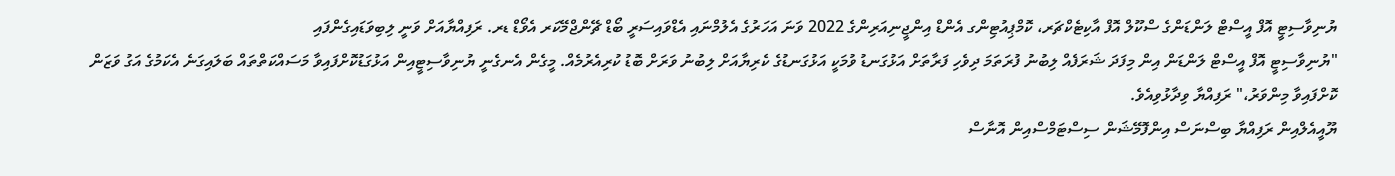ޔުނިވާސިޓީ އޮފް އީސްޓް ލަންޑަންގެ ސްކޫލް އޮފް އާކިޓެކްޗަރ، ކޮމްޕިއުޓިންގ އެންޑް އިންޖީނިއަރިންގެ 2022 ވަނަ އަހަރުގެ އެލުމްނައި އެޑްވައިސަރީ ބޯޑް ޗޭންޖްމޭކަރ އެވޯޑް ޑރ. ރަފިއްޔާއަށް ވަނީ ލިބިވަޑައިގެންފައި
"ޔުނިވާސިޓީ އޮފް އީސްޓް ލަންޑަން އިން މިފަދަ ޝަރަފެއް ލިބުނު ފުރަތަމަ ދިވެހި ފަރާތަށް އަޅުގަނޑު ވުމަކީ އަޅުގަނޑުގެ ކެރިޔާއަށް ލިބުނު ވަރަށް ބޮޑު ކުރިއެރުމެއް. މީގެން އެނގެނީ ޔުނިވާސިޓީއިން އަޅުގަޑުކޮށްފައިވާ މަސައްކަތްތައް ބަލައިގަނެ އެކަމުގެ އަގު ވަޒަން ކޮށްފައިވާ މިންވަރު،" ރަފިއްޔާ ވިދާޅުވިއެވެ.
ޔޫއީއެލްއިން ރަފިއްޔާ ބިސްނަސް އިންފޮމޭޝަން ސިސްޓަމްސްއިން އޮނާސް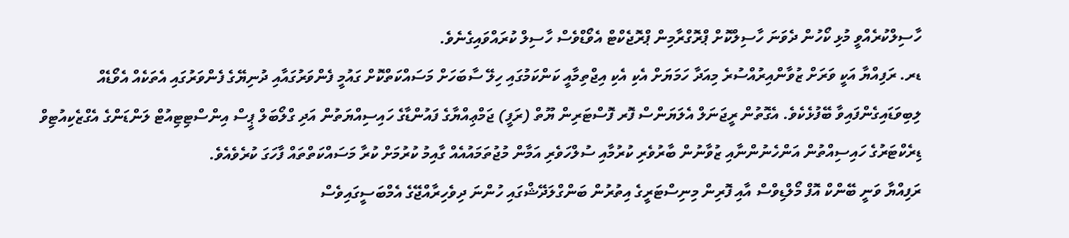ހާސިލްކުރެއްވީ މުޅި ކޯހުން ދެވަނަ ހާސިލްކޮށް ޕްރޮގްރާމިން ޕްރޮޖެކްޓް އެވޯޑްވެސް ހާސިލް ކުރައްވައިގެނެވެ.
ޑރ. ރަފިއްޔާ އަކީ ވަރަށް ޒުވާންއިރުއްސުރެ މިއަދާ ހަމަޔަށް އެކި އެކި އިޖްތިމާއީ ކަންކަމުގައި ހިލޭ ސާބަހަށް މަސައްކަތްކޮށް ގައުމީ ފެންވަރުގައާއި ދުނިޔޭގެ ފެންވަރުގައި އެތަކެއް އެވޯޑެއް ލިބިވަޑައިގެންފައިވާ ބޭފުޅެކެވެ. އެގޮތުން ރީޖަނަލް އެލަޔަންސް ފޮރ ފޮސްޓަރިން ޔޫތް (ރަފީ) ޖަމްޢިއްޔާގެ ފައުންޑާގެ ހައިސިއްޔަތުން އަދި ގްލޯބަލް ޕީސް އިންސްޓިޓިއުޓް ލަންޑަންގެ އެގްޒެކިއުޓިވް ޑިރެކްޓަރުގެ ހައިސިއްތުން އަންހެނުންނާއި ޒުވާނުން ބާރުވެރި ކުރުމާއި ސުލްހަވެރި އަމާން މުޖުތަމައުއެއް ގާއިމު ކުރުމަށް ކުރާ މަސައްކަތްތައް ފާހަގަ ކުރެވެއެވެ.
ރަފިއްޔާ ވަނީ ބޭންކް އޮފް މޯލްޑިވްސް އާއި ފޮރިން މިނިސްޓަރީގެ އިތުރުން ބަންގްލަދޭޝްގައި ހުންނަ ދިވެހިރާއްޖޭގެ އެމްބަސީގައިވެސް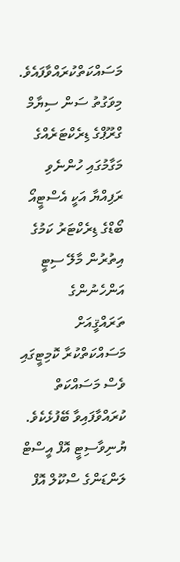މަސައްކަތްކުރައްވާފައެވެ.
މިވަގުތު ސަން ސިޔާމް ގްރޫޕްގެ ޑިރެކްޓަރެއްގެ މަގާމުގައި ހުންނެވި ރަފިއްޔާ އަކީ އެސްޓީއޯ ބޯޑްގެ ޑިރެކްޓަރު ކަމުގެ އިތުރުން މާލޭ ސިޓީ އަންހެނުންގެ ތަރައްޤީއަށް މަސައްކަތްކުރާ ކޮމިޓީގައި ވެސް މަސައްކަތް ކުރައްވާފައިވާ ބޭފުޅެކެވެ.
ޔުނިވާސިޓީ އޮފް އީސްޓް ލަންޑަންގެ ސްކޫލް އޮފް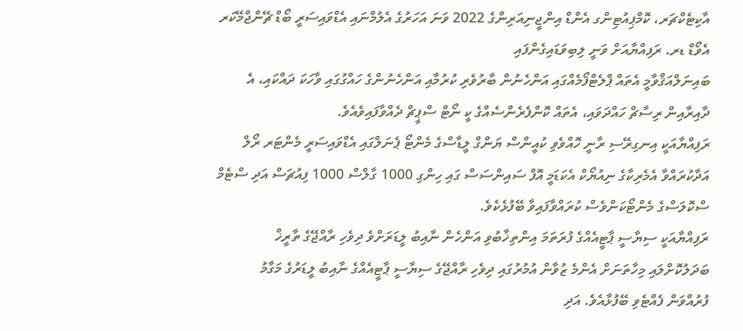އާކިޓެކްޗަރ، ކޮމްޕިއުޓިންގ އެންޑް އިންޖީނިއަރިންގެ 2022 ވަނަ އަހަރުގެ އެލުމްނައި އެޑްވައިސަރީ ބޯޑް ޗޭންޖްމޭކަރ އެވޯޑް ޑރ. ރަފިއްޔާއަށް ވަނީ ލިބިވަޑައިގެންފައި
ބައިނަލްއަޤްވާމީ އެތައް ޕްލެޓްފޯމެއްގައި އަންހެނުން ބާރުވެރި ކުރުމާއި އަންހެނުންގެ ހައްގުގައި ވާހަކަ ދައްކައި، އެ ދާއިރާއިން ރިސާޗް ހައްދަވައި، އެތައް ކޮންފެރެންސެއްގެ ކީ ނޯޓް ސްޕީޗް ދެއްވާފައިވެއެވެ.
ރަފިއްޔާއަކީ އިނގިރޭސި ރާނީ ހޮއްވެވި ކުއީންސް ޔަންގް ލީޑާސްގެ މެންޓޯ ޕެނަލްގައި އެޑްވައިސަރީ މެންޓަރ ރޯލް އަދާކުރައްވާ އެމެރިކާގެ ނިއުޔޯކް އެކަޑަމީ އޮފް ސައިންސަސް ގައި ހިންގި 1000 ގާލްސް 1000 ފިއުޗަސް އަދި ސްޓެމް ސްކޮލަސްގެ މެންޓޯކަންވެސް ކުރައްވާފައިވާ ބޭފުޅެކެވެ.
ރަފިއްޔާއަކީ ސިޔާސީ ޕާޓީއެއްގެ ފުރަތަމަ އިންތިޚާބުވި އަންހެން ނާއިބު ލީޑަރަށްވެ ދިވެހި ރާއްޖޭގެ ތާރީޚް ބަދަލުކޮށްލައި މިހާތަނަށް އެންމެ ޒުވާން އުމުރުގައި ދިވެހި ރާއްޖޭގެ ސިޔާސީ ޕާޓީއެއްގެ ނާއިބު ލީޑަރުގެ މަގާމު ފުރުއްވަން ފެއްޓެވި ބޭފުޅާއެވެ. އަދި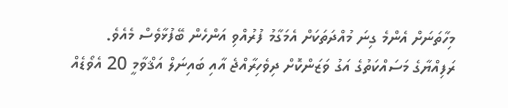މިހާތަނަށް އެންމެ ގިނަ މުއްދަތަކަށް އެމަގާމު ފުރުއްވި އަންހެން ބޭފުޅާވެސް މެއެވެ.
ރަފިއްޔާގެ މަސައްކަތުގެ އަގު ވަޒަންކޮށް ދިވެހިރާއްޖެ އާއި ބައިނަލް އަޤްވާމީ 20 އެވޯޑެއް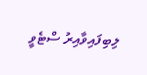ލިބިފައިވާއިރު ސްޓެވީ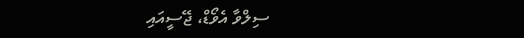ސިލްވާ އެވޯޑް، ޖޭސީއައި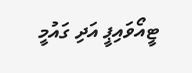ޓީއޯވައިޕީ އަދި ގައުމީ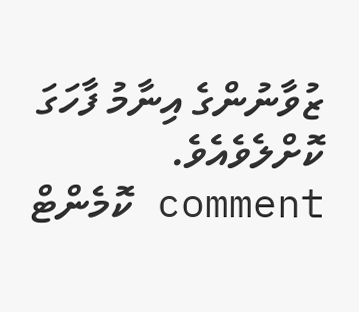ޒުވާނުންގެ އިނާމު ފާހަގަ ކޮށްލެވެއެވެ.
comment ކޮމެންޓް